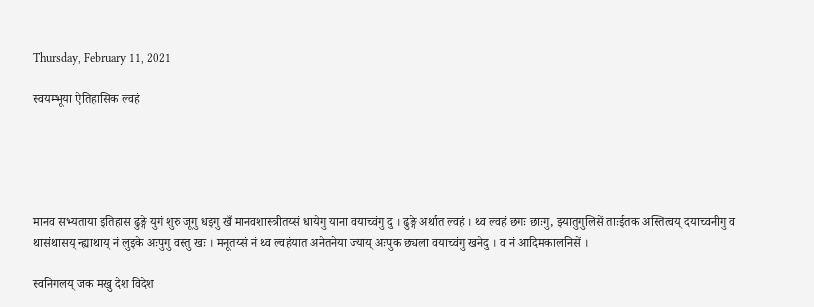Thursday, February 11, 2021

स्वयम्भूया ऐतिहासिक ल्वहं





मानव सभ्यताया इतिहास ढुङ्गे युगं शुरु जूगु धइगु खँ मानवशास्त्रीतय्सं धायेगु याना वयाच्वंगु दु । ढुङ्गे अर्थात ल्वहं । थ्व ल्वहं छगः छाःगु, झ्यातुगुलिसें ताःईतक अस्तित्वय् दयाच्वनीगु व थासंथासय् न्ह्याथाय् नं लुइके अःपुगु वस्तु खः । मनूतय्सं नं थ्व ल्वहंयात अनेतनेया ज्याय् अःपुक छ्यला वयाच्वंगु खनेदु । व नं आदिमकालनिसें ।

स्वनिगलय् जक मखु देश विदेश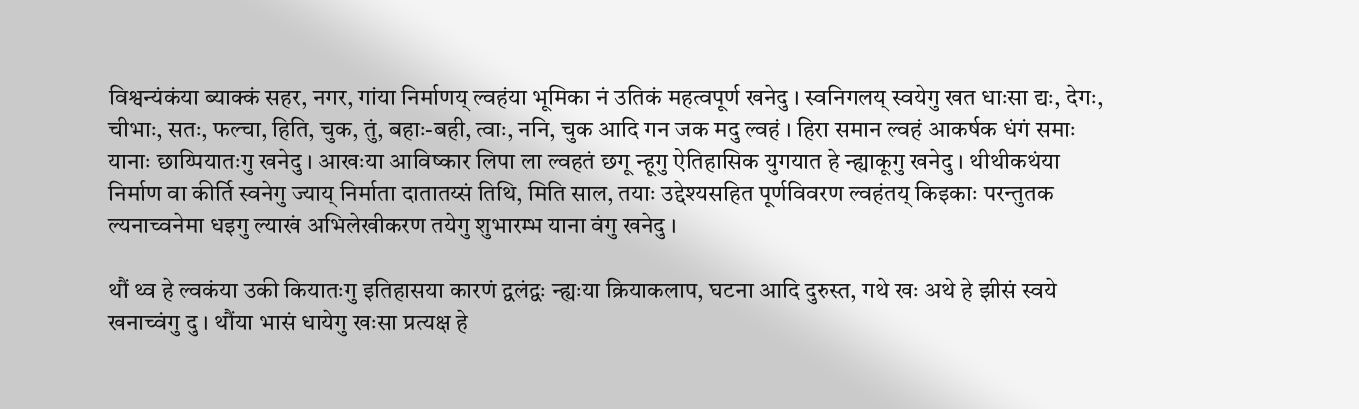विश्वन्यंकंया ब्याक्कं सहर, नगर, गांया निर्माणय् ल्वहंया भूमिका नं उतिकं महत्वपूर्ण खनेदु । स्वनिगलय् स्वयेगु खत धाःसा द्यः, देगः, चीभाः, सतः, फल्चा, हिति, चुक, तुं, बहाः-बही, त्वाः, ननि, चुक आदि गन जक मदु ल्वहं । हिरा समान ल्वहं आकर्षक धंगं समाः यानाः छाय्पियातःगु खनेदु । आखःया आविष्कार लिपा ला ल्वहतं छगू न्हूगु ऐतिहासिक युगयात हे न्ह्याकूगु खनेदु । थीथीकथंया निर्माण वा कीर्ति स्वनेगु ज्याय् निर्माता दातातय्सं तिथि, मिति साल, तयाः उद्देश्यसहित पूर्णविवरण ल्वहंतय् किइकाः परन्तुतक ल्यनाच्वनेमा धइगु ल्याखं अभिलेखीकरण तयेगु शुभारम्भ याना वंगु खनेदु ।

थौं थ्व हे ल्वकंया उकी कियातःगु इतिहासया कारणं द्वलंद्वः न्ह्यःया क्रियाकलाप, घटना आदि दुरुस्त, गथे खः अथे हे झीसं स्वये खनाच्वंगु दु । थौंया भासं धायेगु खःसा प्रत्यक्ष हे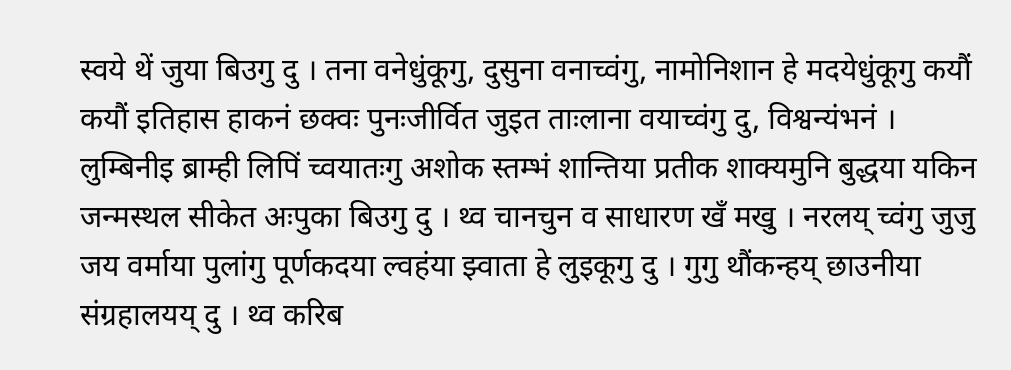स्वये थें जुया बिउगु दु । तना वनेधुंकूगु, दुसुना वनाच्वंगु, नामोनिशान हे मदयेधुंकूगु कयौं कयौं इतिहास हाकनं छक्वः पुनःजीर्वित जुइत ताःलाना वयाच्वंगु दु, विश्वन्यंभनं । लुम्बिनीइ ब्राम्ही लिपिं च्वयातःगु अशोक स्तम्भं शान्तिया प्रतीक शाक्यमुनि बुद्धया यकिन जन्मस्थल सीकेत अःपुका बिउगु दु । थ्व चानचुन व साधारण खँ मखु । नरलय् च्वंगु जुजु जय वर्माया पुलांगु पूर्णकदया ल्वहंया झ्वाता हे लुइकूगु दु । गुगु थौंकन्हय् छाउनीया संग्रहालयय् दु । थ्व करिब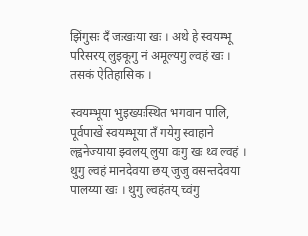झिंगुसः दँ जःखःया खः । अथे हे स्वयम्भू परिसरय् लुइकूगु नं अमूल्यगु ल्वहं खः । तसकं ऐतिहासिक ।

स्वयम्भूया भुइख्यःस्थित भगवान पालि, पूर्वपाखें स्वयम्भूया तँ गयेगु स्वाहाने ल्ह्वनेज्याया झ्वलय् लुया वःगु खः थ्व ल्वहं । थुगु ल्वहं मानदेवया छय् जुजु वसन्तदेवया पालय्या खः । थुगु ल्वहंतय् च्वंगु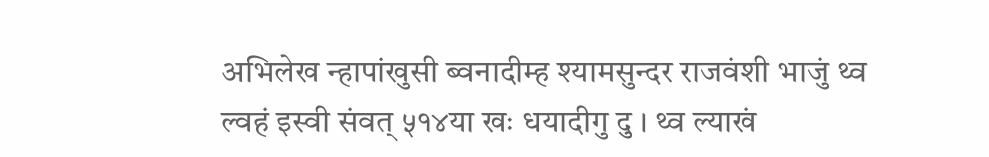अभिलेख न्हापांखुसी ब्वनादीम्ह श्यामसुन्दर राजवंशी भाजुं थ्व ल्वहं इस्वी संवत् ५१४या खः धयादीगु दु । थ्व ल्याखं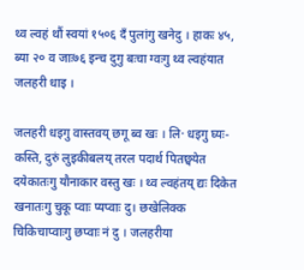थ्व ल्वहं थौं स्वयां १५०६ दँ पुलांगु खनेदु । हाकः ४५, ब्या २० व जाः७६ इन्च दुगु बःचा ग्वःगु थ्व ल्वहंयात जलहरी धाइ ।

जलहरी धइगु वास्तवय् छगू ब्व खः । लि· धइगु घ्यः-कस्ति, दुरुं लुइकीबलय् तरल पदार्थ पितछ्वयेत दयेकातःगु यौनाकार वस्तु खः । थ्व ल्वहंतय् द्यः दिकेत खनातःगु चुकू प्वाः प्यप्वाः दु। छखेलिक्क चिकिचाप्वाःगु छप्वाः नं दु । जलहरीया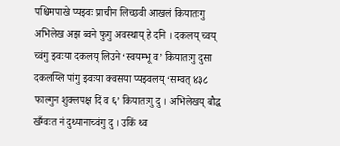पश्चिमपाखे प्यझ्वः प्राचीन लिच्छवी आखलं कियातःगु अभिलेख अझ ब्वने फुगु अवस्थाय् हे दनि । दकलय् च्वय् च्वंगु झ्वःया दकलय् लिउने ‘स्वयम्भू व’ कियातःगु दुसा दकलय्लि पांगु झ्वःया क्वसया प्यझ्वलय् ‘सम्वत् ४३८ फाल्गुन शुक्लपक्ष दिं व ६’ कियातःगु दु । अभिलेखय् बौद्ध खँग्वःत नं दुथ्यानाच्वंगु दु । उकिं थ्व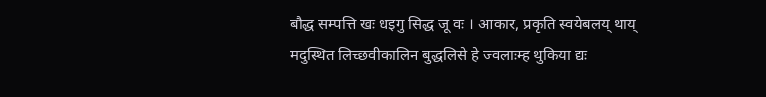बौद्ध सम्पत्ति खः धइगु सिद्ध जू वः । आकार, प्रकृति स्वयेबलय् थाय् मदुस्थित लिच्छवीकालिन बुद्धलिसे हे ज्वलाःम्ह थुकिया द्यः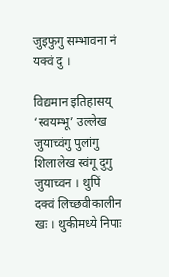जुइफुगु सम्भावना नं यक्वं दु ।

विद्यमान इतिहासय् ‘स्वयम्भू’ उल्लेख जुयाच्वंगु पुलांगु शिलालेख स्वंगू दुगु जुयाच्वन । थुपिं दक्वं लिच्छवीकालीन खः । थुकीमध्ये निपाः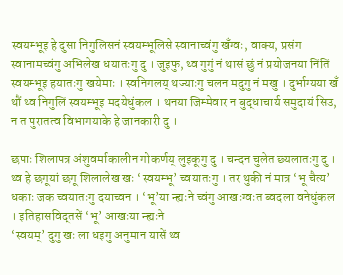स्वयम्भूइ हे दुसा निगुलिसनं स्वयम्भूलिसे स्वानाच्वंगु खँग्वः, वाक्य, प्रसंग स्वानामच्वंगु अभिलेख धयातःगु दु । जुइफु, थ्व गुगुं नं थासं छुं नं प्रयोजनया निंतिं स्वयम्भूइ हयातःगु खयेमाः । स्वनिगलय् थज्याःगु चलन मदुगु नं मखु । दुर्भाग्यया खँ थौं थ्व निगुलिं स्वयम्भूइ मदयेधुंकल । थनया जिम्मेवार न बुद्धाचार्य समुदायं सिउ, न त पुरातत्व विभागयाके हे जानकारी दु ।

छपाः शिलापत्र अंशुवर्माकालीन गोकर्णय् लुइकूगु दु । चन्दन चुलेत छ्यलातःगु दु । थ्व हे छगूयां छगू शिलालेख खः ‘स्वयम्भू’ च्वयातःगु । तर थुकी नं मात्र ‘भू चैत्य’ धकाः जक च्वयातःगु दयाच्वन । ‘भू’या न्ह्यःने च्वंगु आखःग्वःत ब्वदला वनेधुंकल । इतिहासविद्तसें ‘भू’ आखःया न्ह्यःने
‘स्वयम्’ दुगु खः ला धइगु अनुमान यासें थ्व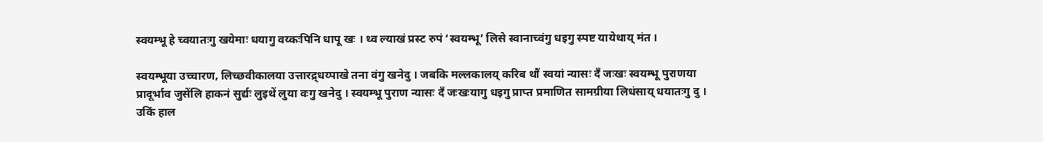स्वयम्भू हे च्वयातःगु खयेमाः धयागु वय्कःपिनि धापू खः । थ्व ल्याखं प्रस्ट रुपं ‘स्वयम्भू’ लिसे स्वानाच्वंगु धइगु स्पष्ट यायेथाय् मंत ।

स्वयम्भूया उच्चारण, लिच्छवीकालया उत्तारद्र्धय्पाखे तना वंगु खनेदु । जबकि मल्लकालय् करिब थौं स्वयां न्यासः दँ जःखः स्वयम्भू पुराणया प्रादूर्भाव जुसेंलि हाकनं सुर्द्यः लुइथें लुया वःगु खनेदु । स्वयम्भू पुराण न्यासः दँ जःखःयागु धइगु प्राप्त प्रमाणित सामग्रीया लिधंसाय् धयातःगु दु । उकिं हाल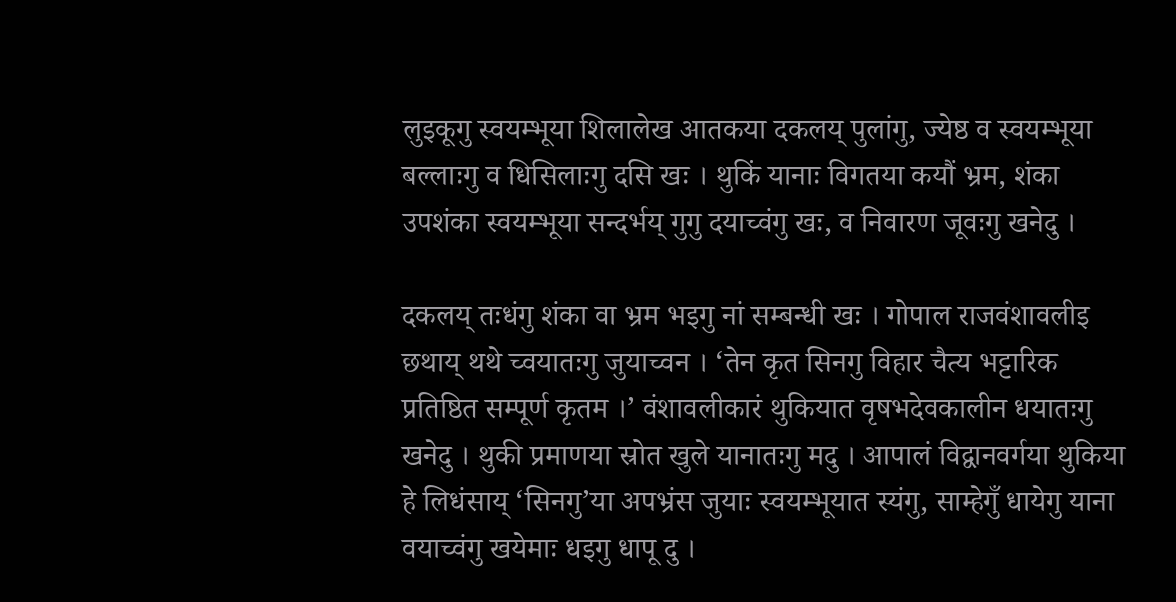लुइकूगु स्वयम्भूया शिलालेख आतकया दकलय् पुलांगु, ज्येष्ठ व स्वयम्भूया बल्लाःगु व धिसिलाःगु दसि खः । थुकिं यानाः विगतया कयौं भ्रम, शंका उपशंका स्वयम्भूया सन्दर्भय् गुगु दयाच्वंगु खः, व निवारण जूवःगु खनेदु ।

दकलय् तःधंगु शंका वा भ्रम भइगु नां सम्बन्धी खः । गोपाल राजवंशावलीइ छथाय् थथे च्वयातःगु जुयाच्वन । ‘तेन कृत सिनगु विहार चैत्य भट्टारिक प्रतिष्ठित सम्पूर्ण कृतम ।’ वंशावलीकारं थुकियात वृषभदेवकालीन धयातःगु खनेदु । थुकी प्रमाणया स्रोत खुले यानातःगु मदु । आपालं विद्वानवर्गया थुकिया हे लिधंसाय् ‘सिनगु’या अपभ्रंस जुयाः स्वयम्भूयात स्यंगु, साम्हेगुँ धायेगु याना वयाच्वंगु खयेमाः धइगु धापू दु ।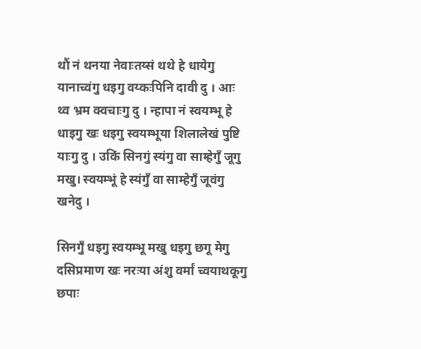थौं नं थनया नेवाःतय्सं थथे हे धायेगु यानाच्वंगु धइगु वय्कःपिनि दावी दु । आः थ्व भ्रम क्वचाःगु दु । न्हापा नं स्वयम्भू हे धाइगु खः धइगु स्वयम्भूया शिलालेखं पुष्टि याःगु दु । उकिं सिनगुं स्यंगु वा साम्हेगुँ जूगु मखु। स्वयम्भूं हे स्यंगुँ वा साम्हेगुँ जूवंगु खनेदु ।

सिनगुँ धइगु स्वयम्भू मखु धइगु छगू मेगु दसिप्रमाण खः नरःया अंशु वर्मां च्वयाथकूगु छपाः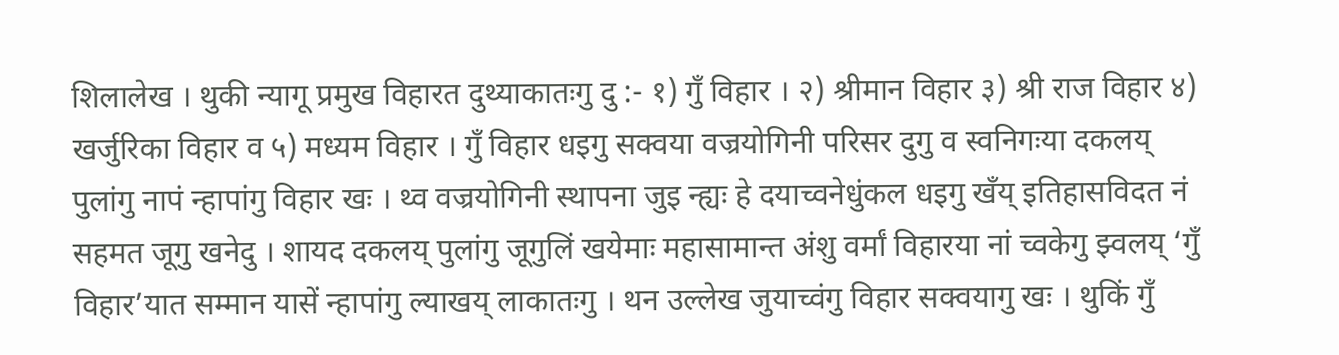शिलालेख । थुकी न्यागू प्रमुख विहारत दुथ्याकातःगु दु :- १) गुँ विहार । २) श्रीमान विहार ३) श्री राज विहार ४) खर्जुरिका विहार व ५) मध्यम विहार । गुँ विहार धइगु सक्वया वज्रयोगिनी परिसर दुगु व स्वनिगःया दकलय् पुलांगु नापं न्हापांगु विहार खः । थ्व वज्रयोगिनी स्थापना जुइ न्ह्यः हे दयाच्वनेधुंकल धइगु खँय् इतिहासविदत नं सहमत जूगु खनेदु । शायद दकलय् पुलांगु जूगुलिं खयेमाः महासामान्त अंशु वर्मां विहारया नां च्वकेगु झ्वलय् ‘गुँ विहार’यात सम्मान यासें न्हापांगु ल्याखय् लाकातःगु । थन उल्लेख जुयाच्वंगु विहार सक्वयागु खः । थुकिं गुँ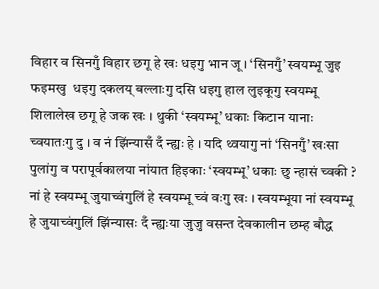विहार व सिनगुँ विहार छगू हे खः धइगु भान जू । ‘सिनगुँ’ स्वयम्भू जुइ फइमखु  धइगु दकलय् बल्लाःगु दसि धइगु हाल लुइकूगु स्वयम्भू शिलालेख छगू हे जक खः । थुकी ‘स्वयम्भू’ धकाः किटान यानाः च्वयातःगु दु । व नं झिंन्यासँ दँ न्ह्यः हे । यदि थ्वयागु नां ‘सिनगुँ’ खःसा पुलांगु व परापूर्वकालया नांयात हिइकाः ‘स्वयम्भू’ धकाः छु न्हासं च्वकी ? नां हे स्वयम्भू जुयाच्वंगुलिं हे स्वयम्भू च्वं वःगु खः । स्वयम्भूया नां स्वयम्भू हे जुयाच्वंगुलिं झिंन्यासः दँ न्ह्यःया जुजु वसन्त देवकालीन छम्ह बौद्ध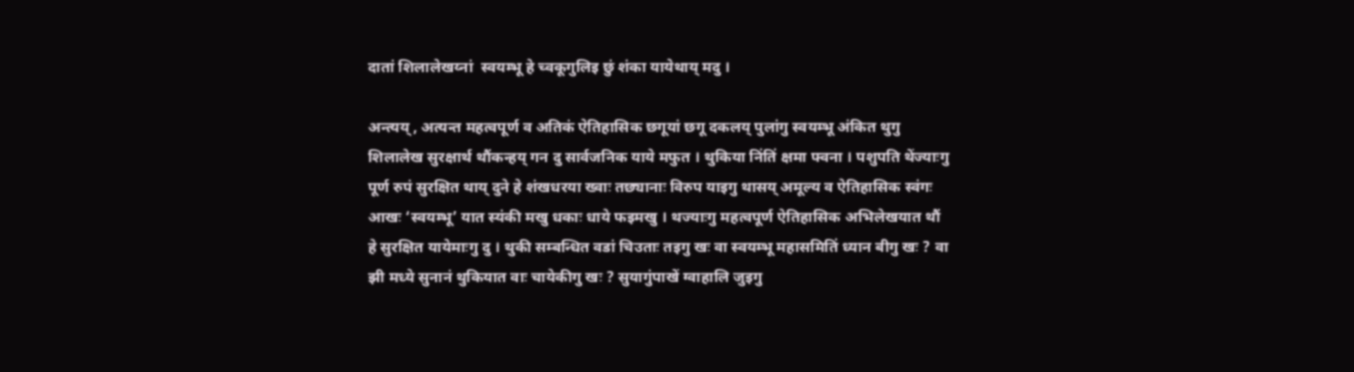दातां शिलालेखय्नां  स्वयम्भू हे च्वकूगुलिइ छुं शंका यायेथाय् मदु ।

अन्त्यय्, अत्यन्त महत्वपूर्ण व अतिकं ऐतिहासिक छगूयां छगू दकलय् पुलांगु स्वयम्भू अंकित थुगु शिलालेख सुरक्षार्थ थौंकन्हय् गन दु सार्वजनिक याये मफुत । थुकिया निंतिं क्षमा फ्वना । पशुपति थेंज्याःगु पूर्ण रुपं सुरक्षित थाय् दुने हे शंखधरया ख्वाः तछ्यानाः विरुप याइगु थासय् अमूल्य व ऐतिहासिक स्वंगः आखः ‘स्वयम्भू’ यात स्यंकी मखु धकाः धाये फइमखु । थज्याःगु महत्वपूर्ण ऐतिहासिक अभिलेखयात थौं हे सुरक्षित यायेमाःगु दु । थुकी सम्बन्धित वडां चिउताः तइगु खः वा स्वयम्भू महासमितिं ध्यान बीगु खः ? वा झी मध्ये सुनानं थुकियात वाः चायेकीगु खः ? सुयागुंपाखें ग्वाहालि जुइगु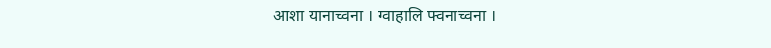आशा यानाच्वना । ग्वाहालि फ्वनाच्वना ।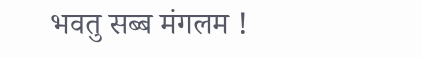भवतु सब्ब मंगलम !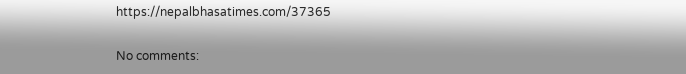https://nepalbhasatimes.com/37365

No comments: